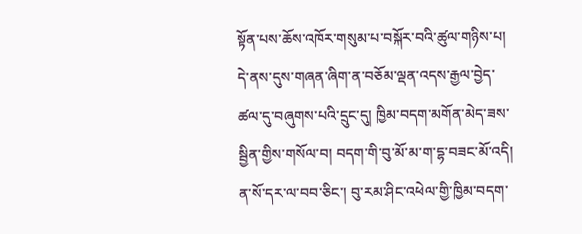སྟོན་པས་ཆོས་འཁོར་གསུམ་པ་བསྐོར་བའི་ཚུལ་གཉིས་པ།
དེ་ནས་དུས་གཞན་ཞིག་ན་བཅོམ་ལྡན་འདས་རྒྱལ་བྱེད་ཚལ་དུ་བཞུགས་པའི་དྲུང་དུ། ཁྱིམ་བདག་མགོན་མེད་ཟས་སྦྱིན་གྱིས་གསོལ་བ། བདག་གི་བུ་མོ་མ་ག་དྷ་བཟང་མོ་འདི། ན་སོ་དར་ལ་བབ་ཅིང་། བུ་རམ་ཤིང་འཕེལ་གྱི་ཁྱིམ་བདག་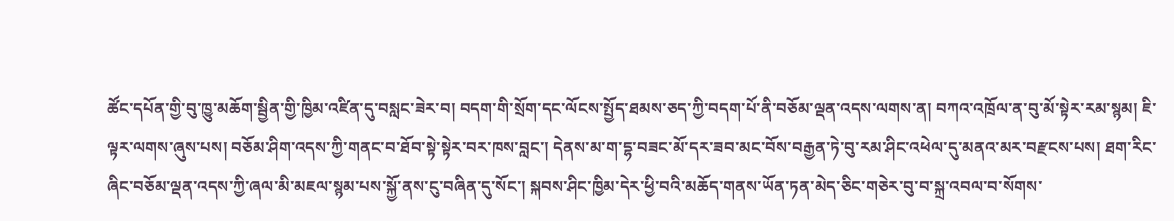ཚོང་དཔོན་གྱི་བུ་ཁྱུ་མཆོག་སྦྱིན་གྱི་ཁྱིམ་འཛིན་དུ་བསླང་ཟེར་བ། བདག་གི་སྲོག་དང་ལོངས་སྤྱོད་ཐམས་ཅད་ཀྱི་བདག་པོ་ནི་བཅོམ་ལྡན་འདས་ལགས་ན། བཀའ་འཁྲོལ་ན་བུ་མོ་སྟེར་རམ་སྙམ། ཇི་ལྟར་ལགས་ཞུས་པས། བཅོམ་ཤིག་འདས་ཀྱི་གནང་བ་ཐོབ་སྟེ་སྟེར་བར་ཁས་བླང་། དེནས་མ་ག་དྷ་བཟང་མོ་དར་ཟབ་མང་བོས་བརྒྱན་ཏེ་བུ་རམ་ཤིང་འཕེལ་དུ་མནའ་མར་བརྫངས་པས། ཐག་རིང་ཞིང་བཅོམ་ལྡན་འདས་ཀྱི་ཞལ་མི་མཇལ་སྙམ་པས་སྐྱོ་ནས་ངུ་བཞིན་དུ་སོང་། སྐབས་ཤིང་ཁྱིམ་དེར་ཕྱི་བའི་མཆོད་གནས་ཡོན་ཏན་མེད་ཅིང་གཅེར་བུ་བ་སྐྲ་འབལ་བ་སོགས་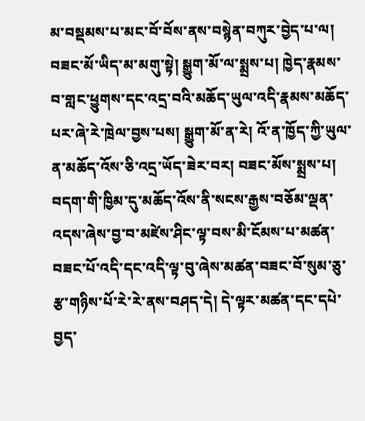མ་བསྡམས་པ་མང་བོ་བོས་ནས་བསྙེན་བཀུར་བྱེད་པ་ལ། བཟང་མོ་ཡིད་མ་མགུ་སྟེ། སྒྱུག་མོ་ལ་སྨྲས་པ། ཁྱེད་རྣམས་བ་གླང་ཕྱུགས་དང་འདྲ་བའི་མཆོད་ཡུལ་འདི་རྣམས་མཆོད་པར་ཞེ་རེ་ཁྲེལ་བྱས་པས། སྒྱུག་མོ་ན་རེ། འོ་ན་ཁྱོད་ཀྱི་ཡུལ་ན་མཆོད་འོས་ཅི་འདྲ་ཡོད་ཟེར་བར། བཟང་མོས་སྨྲས་པ། བདག་གི་ཁྱིམ་དུ་མཆོད་འོས་ནི་སངས་རྒྱས་བཅོམ་ལྡན་འདས་ཞེས་བྱ་བ་མཛེས་ཤིང་ལྟ་བས་མི་ངོམས་པ་མཚན་བཟང་པོ་འདི་དང་འདི་ལྟ་བུ་ཞེས་མཚན་བཟང་བོ་སུམ་ཅུ་རྩ་གཉིས་པོ་རེ་རེ་ནས་བཤད་དེ། དེ་ལྟར་མཚན་དང་དཔེ་བྱད་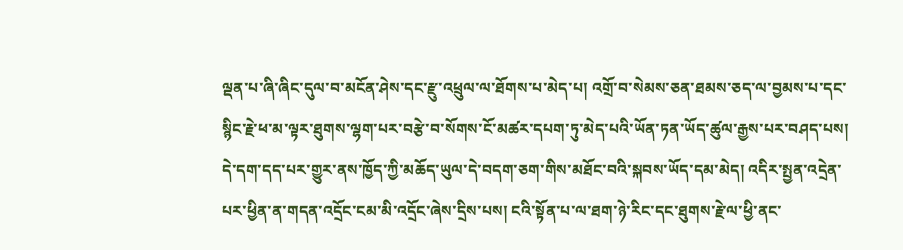ལྡན་པ་ཞི་ཞིང་དུལ་བ་མངོན་ཤེས་དང་རྫུ་འཕྲུལ་ལ་ཐོགས་པ་མེད་པ། འགྲོ་བ་སེམས་ཅན་ཐམས་ཅད་ལ་བྱམས་པ་དང་སྙིང་རྗེ་ཕ་མ་ལྟར་ཐུགས་ལྷག་པར་བརྩེ་བ་སོགས་ངོ་མཚར་དཔག་ཏུ་མེད་པའི་ཡོན་ཏན་ཡོད་ཚུལ་རྒྱས་པར་བཤད་པས། དེ་དག་དད་པར་གྱུར་ནས་ཁྱོད་ཀྱི་མཆོད་ཡུལ་དེ་བདག་ཅག་གིས་མཐོང་བའི་སྐབས་ཡོད་དམ་མེད། འདིར་སྤྱན་འདྲེན་པར་ཕྱིན་ན་གདན་འདྲོང་ངམ་མི་འདྲོང་ཞེས་དྲིས་པས། ངའི་སྟོན་པ་ལ་ཐག་ཉེ་རིང་དང་ཐུགས་རྗེ་ལ་ཕྱི་ནང་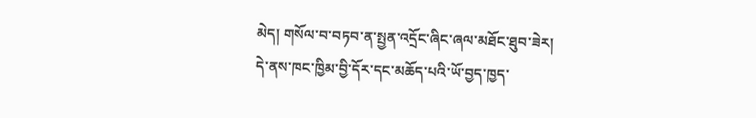མེད། གསོལ་བ་བཏབ་ན་སྤྱན་འདྲོང་ཞིང་ཞལ་མཐོང་ཐུབ་ཟེར།
དེ་ནས་ཁང་ཁྱིམ་བྱི་དོར་དང་མཆོད་པའི་ཡོ་བྱད་ཁྱད་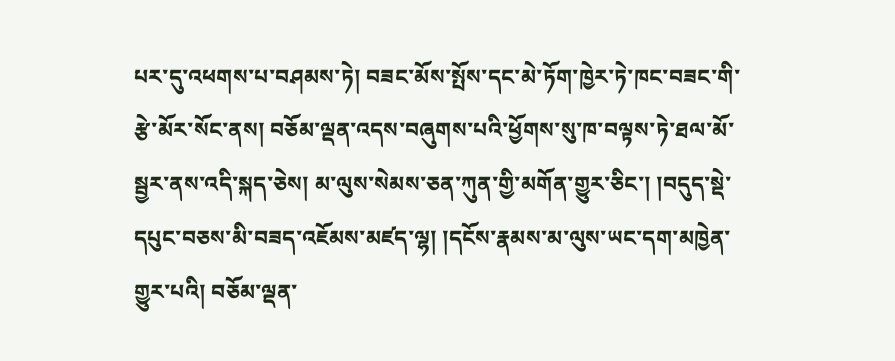པར་དུ་འཕགས་པ་བཤམས་ཏེ། བཟང་མོས་སྤོས་དང་མེ་ཏོག་ཁྱེར་ཏེ་ཁང་བཟང་གི་རྩེ་མོར་སོང་ནས། བཅོམ་ལྡན་འདས་བཞུགས་པའི་ཕྱོགས་སུ་ཁ་བལྟས་ཏེ་ཐལ་མོ་སྦྱར་ནས་འདི་སྐད་ཅེས། མ་ལུས་སེམས་ཅན་ཀུན་གྱི་མགོན་གྱུར་ཅིང་། །བདུད་སྡེ་དཔུང་བཅས་མི་བཟད་འཇོམས་མཛད་ལྷ། །དངོས་རྣམས་མ་ལུས་ཡང་དག་མཁྱེན་གྱུར་པའི། བཅོམ་ལྡན་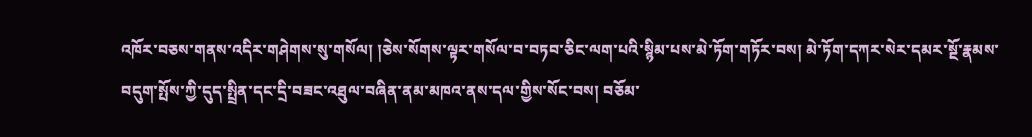འཁོར་བཅས་གནས་འདིར་གཤེགས་སུ་གསོལ། །ཅེས་སོགས་ལྟར་གསོལ་བ་བཏབ་ཅིང་ལག་པའི་སྙིམ་པས་མེ་ཏོག་གཏོར་བས། མེ་ཏོག་དཀར་སེར་དམར་སྔོ་རྣམས་བདུག་སྤོས་ཀྱི་དུད་སྤྲིན་དང་དྲི་བཟང་འཐུལ་བཞིན་ནམ་མཁའ་ནས་དལ་གྱིས་སོང་བས། བཅོམ་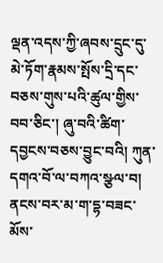ལྡན་འདས་ཀྱི་ཞབས་དྲུང་དུ་མེ་ཏོག་རྣམས་སྤོས་དྲི་དང་བཅས་གུས་པའི་ཚུལ་གྱིས་བབ་ཅིང་། ཞུ་བའི་ཚིག་དབྱངས་བཅས་བྱུང་བའི། ཀུན་དགའ་བོ་ལ་བཀའ་སྩལ་བ། ནངས་བར་མ་ག་དྷ་བཟང་མོས་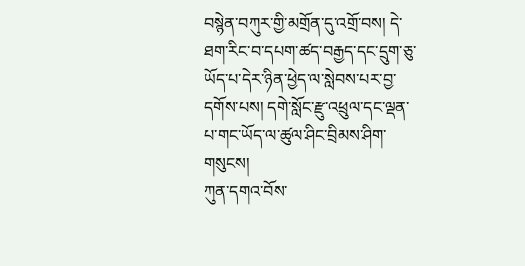བསྙེན་བཀུར་གྱི་མགྲོན་དུ་འགྲོ་བས། དེ་ཐག་རིང་བ་དཔག་ཚད་བརྒྱད་དང་དྲུག་ཅུ་ཡོད་པ་དེར་ཉིན་ཕྱེད་ལ་སླེབས་པར་བྱ་དགོས་པས། དགེ་སློང་རྫུ་འཕྲུལ་དང་ལྡན་པ་གང་ཡོད་ལ་ཚུལ་ཤིང་བྲིམས་ཤིག་གསུངས།
ཀུན་དགའ་བོས་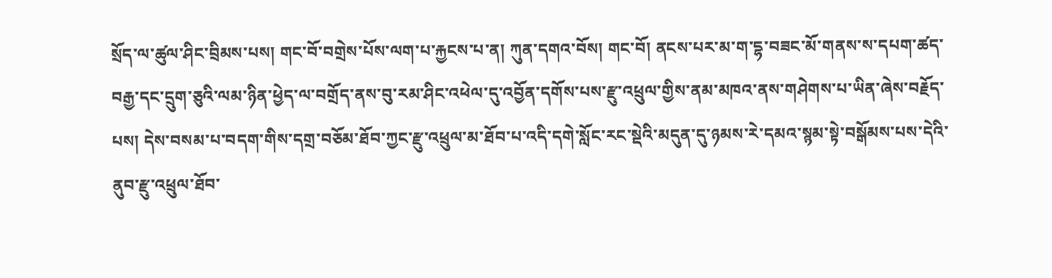སྲོད་ལ་ཚུལ་ཤིང་བྲིམས་པས། གང་བོ་བགྲེས་པོས་ལག་པ་རྐྱངས་པ་ན། ཀུན་དགའ་བོས། གང་བོ། ནངས་པར་མ་ག་དྷ་བཟང་མོ་གནས་ས་དཔག་ཚད་བརྒྱ་དང་དྲུག་ཅུའི་ལམ་ཉིན་ཕྱེད་ལ་བགྲོད་ནས་བུ་རམ་ཤིང་འཕེལ་དུ་འབྱོན་དགོས་པས་རྫུ་འཕྲུལ་གྱིས་ནམ་མཁའ་ནས་གཤེགས་པ་ཡིན་ཞེས་བརྗོད་པས། དེས་བསམ་པ་བདག་གིས་དགྲ་བཅོམ་ཐོབ་ཀྱང་རྫུ་འཕྲུལ་མ་ཐོབ་པ་འདི་དགེ་སློང་རང་སྡེའི་མདུན་དུ་ཉམས་རེ་དམའ་སྙམ་སྟེ་བསྒོམས་པས་དེའི་ནུབ་རྫུ་འཕྲུལ་ཐོབ་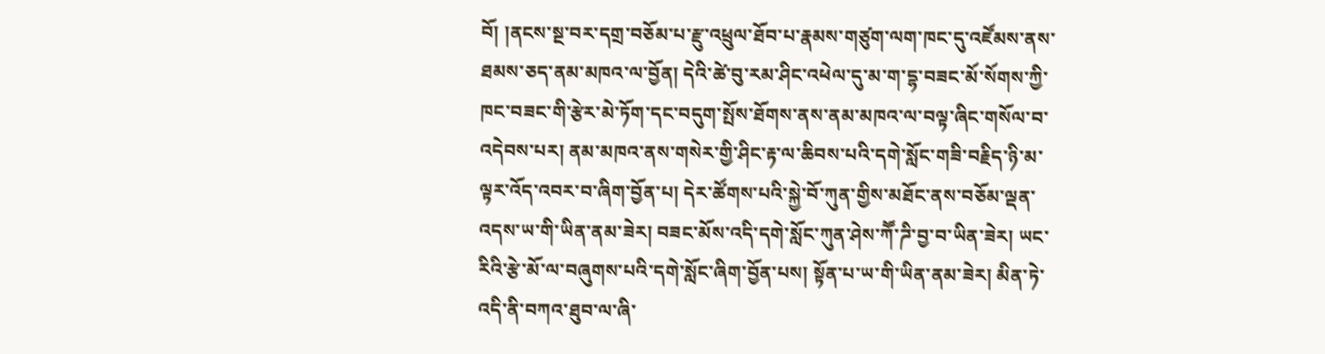བོ། །ནངས་སྔ་བར་དགྲ་བཅོམ་པ་རྫུ་འཕྲུལ་ཐོབ་པ་རྣམས་གཙུག་ལག་ཁང་དུ་འཛོམས་ནས་ཐམས་ཅད་ནམ་མཁའ་ལ་བྱོན། དེའི་ཚེ་བུ་རམ་ཤིང་འཕེལ་དུ་མ་ག་དྷ་བཟང་མོ་སོགས་ཀྱི་ཁང་བཟང་གི་རྩེར་མེ་ཏོག་དང་བདུག་སྤོས་ཐོགས་ནས་ནམ་མཁའ་ལ་བལྟ་ཞིང་གསོལ་བ་འདེབས་པར། ནམ་མཁའ་ནས་གསེར་གྱི་ཤིང་རྟ་ལ་ཆིབས་པའི་དགེ་སློང་གཟི་བརྗིད་ཉི་མ་ལྟར་འོད་འབར་བ་ཞིག་བྱོན་པ། དེར་ཚོགས་པའི་སྐྱེ་བོ་ཀུན་གྱིས་མཐོང་ནས་བཅོམ་ལྡན་འདས་ཡ་གི་ཡིན་ནམ་ཟེར། བཟང་མོས་འདི་དགེ་སློང་ཀུན་ཤེས་ཀཽ་ཌི་བྱ་བ་ཡིན་ཟེར། ཡང་རིའི་རྩེ་མོ་ལ་བཞུགས་པའི་དགེ་སློང་ཞིག་བྱོན་པས། སྟོན་པ་ཡ་གི་ཡིན་ནམ་ཟེར། མིན་ཏེ་འདི་ནི་བཀའ་ཐུབ་ལ་ཞི་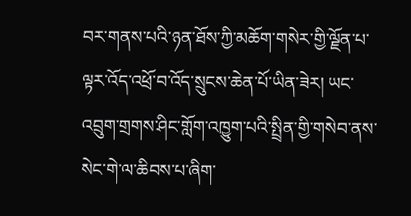བར་གནས་པའི་ཉན་ཐོས་ཀྱི་མཆོག་གསེར་གྱི་ལྗོན་པ་ལྟར་འོད་འཕྲོ་བ་འོད་སྲུངས་ཆེན་པོ་ཡིན་ཟེར། ཡང་འབྲུག་གྲགས་ཤིང་གློག་འཁྱུག་པའི་སྤྲིན་གྱི་གསེབ་ནས་སེང་གེ་ལ་ཆིབས་པ་ཞིག་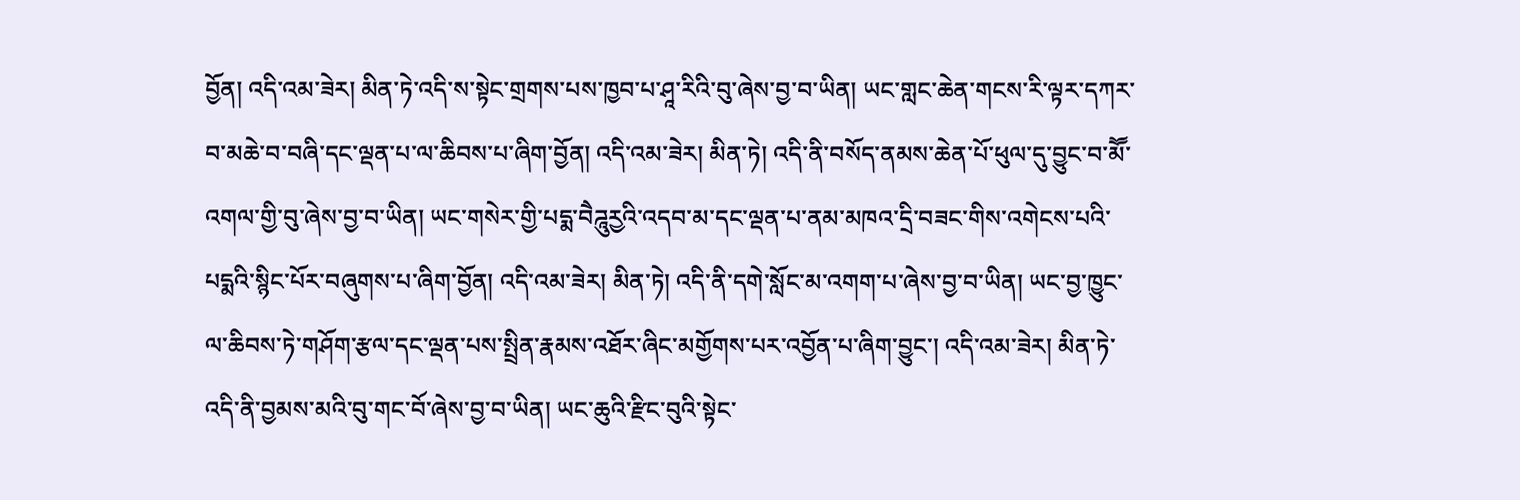བྱོན། འདི་འམ་ཟེར། མིན་ཏེ་འདི་ས་སྟེང་གྲགས་པས་ཁྱབ་པ་ཤཱ་རིའི་བུ་ཞེས་བྱ་བ་ཡིན། ཡང་གླང་ཆེན་གངས་རི་ལྟར་དཀར་བ་མཆེ་བ་བཞི་དང་ལྡན་པ་ལ་ཆིབས་པ་ཞིག་བྱོན། འདི་འམ་ཟེར། མིན་ཏེ། འདི་ནི་བསོད་ནམས་ཆེན་པོ་ཕུལ་དུ་བྱུང་བ་མཽ་འགལ་གྱི་བུ་ཞེས་བྱ་བ་ཡིན། ཡང་གསེར་གྱི་པདྨ་བཻཌཱུརྱའི་འདབ་མ་དང་ལྡན་པ་ནམ་མཁའ་དྲི་བཟང་གིས་འགེངས་པའི་པདྨའི་སྙིང་པོར་བཞུགས་པ་ཞིག་བྱོན། འདི་འམ་ཟེར། མིན་ཏེ། འདི་ནི་དགེ་སློང་མ་འགག་པ་ཞེས་བྱ་བ་ཡིན། ཡང་བྱ་ཁྱུང་ལ་ཆིབས་ཏེ་གཤོག་རྩལ་དང་ལྡན་པས་སྤྲིན་རྣམས་འཐོར་ཞིང་མགྱོགས་པར་འབྱོན་པ་ཞིག་བྱུང་། འདི་འམ་ཟེར། མིན་ཏེ་འདི་ནི་བྱམས་མའི་བུ་གང་བོ་ཞེས་བྱ་བ་ཡིན། ཡང་ཆུའི་རྫིང་བུའི་སྟེང་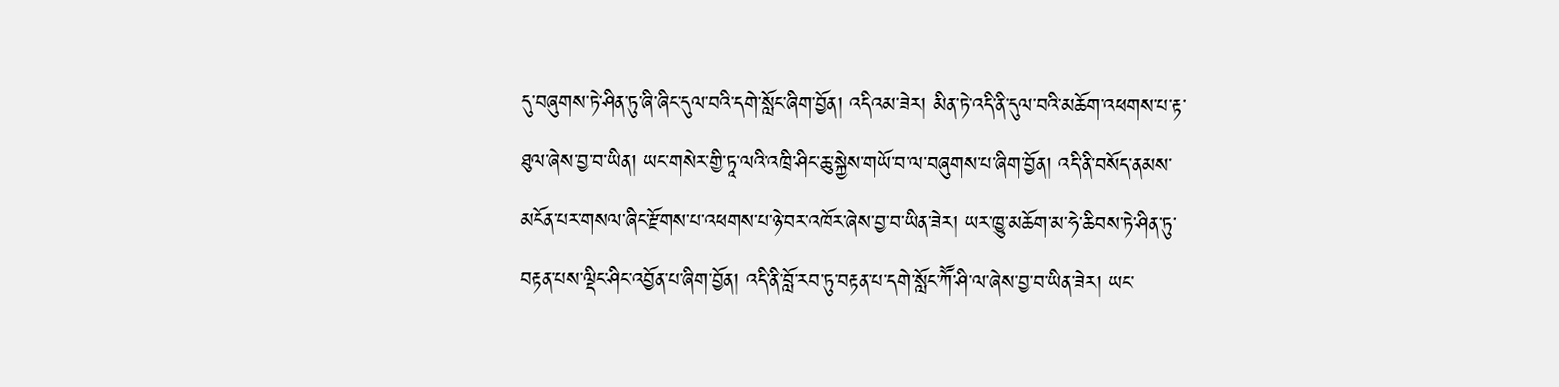དུ་བཞུགས་ཏེ་ཤིན་ཏུ་ཞི་ཞིང་དུལ་བའི་དགེ་སློང་ཞིག་བྱོན། འདིའམ་ཟེར། མིན་ཏེ་འདི་ནི་དུལ་བའི་མཆོག་འཕགས་པ་རྟ་ཐུལ་ཞེས་བྱ་བ་ཡིན། ཡང་གསེར་གྱི་ཏཱ་ལའི་འཁྲི་ཤིང་ཆུ་སྐྱེས་གཡོ་བ་ལ་བཞུགས་པ་ཞིག་བྱོན། འདི་ནི་བསོད་ནམས་མངོན་པར་གསལ་ཞིང་རྫོགས་པ་འཕགས་པ་ཉེ་བར་འཁོར་ཞེས་བྱ་བ་ཡིན་ཟེར། ཡར་ཁྱུ་མཆོག་མ་ཧེ་ཆིབས་ཏེ་ཤིན་ཏུ་བརྟན་པས་ལྡིང་ཤིང་འབྱོན་པ་ཞིག་བྱོན། འདི་ནི་བློ་རབ་ཏུ་བརྟན་པ་དགེ་སློང་ཀཽ་ཤི་ལ་ཞེས་བྱ་བ་ཡིན་ཟེར། ཡང་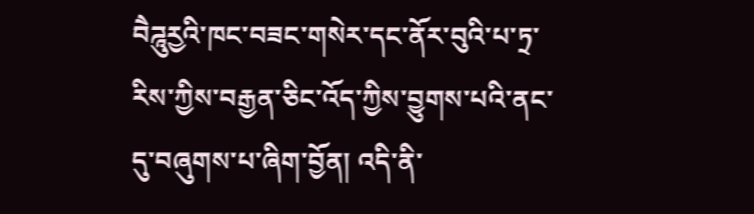བཻཌཱུརྱའི་ཁང་བཟང་གསེར་དང་ནོར་བུའི་པ་ཏྲ་རིས་ཀྱིས་བརྒྱན་ཅིང་འོད་ཀྱིས་བྱུགས་པའི་ནང་དུ་བཞུགས་པ་ཞིག་བྱོན། འདི་ནི་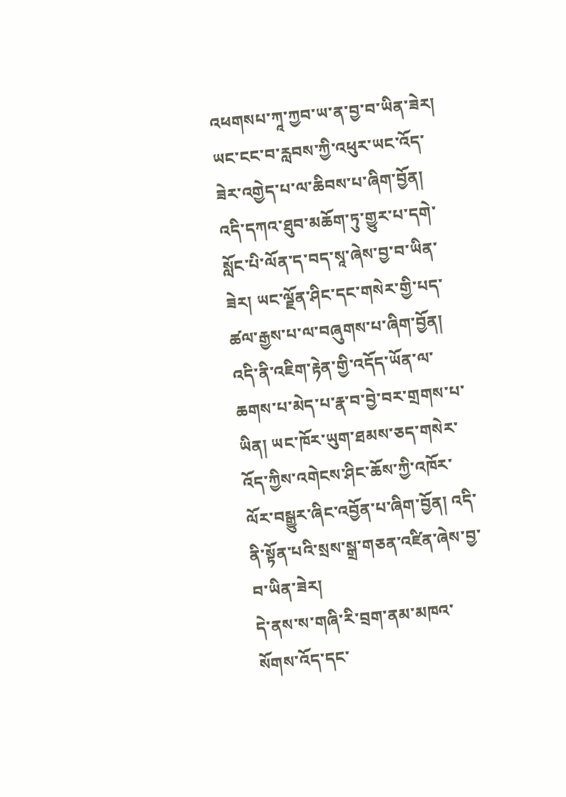འཕགསཔ་ཀཱ་ཀྱབ་ཡ་ན་བྱ་བ་ཡིན་ཟེར། ཡང་ངང་བ་རླབས་ཀྱི་འཕུར་ཡང་འོད་ཟེར་འགྱེད་པ་ལ་ཆིབས་པ་ཞིག་བྱོན། འདི་དཀའ་ཐུབ་མཆོག་ཏུ་གྱུར་པ་དགེ་སློང་པི་ལོན་ད་བད་སཱ་ཞེས་བྱ་བ་ཡིན་ཟེར། ཡང་ལྗོན་ཤིང་དང་གསེར་གྱི་པད་ཚལ་རྒྱས་པ་ལ་བཞུགས་པ་ཞིག་བྱོན། འདི་ནི་འཇིག་རྟེན་གྱི་འདོད་ཡོན་ལ་ཆགས་པ་མེད་པ་རྣ་བ་བྱེ་བར་གྲགས་པ་ཡིན། ཡང་ཁོར་ཡུག་ཐམས་ཅད་གསེར་འོད་ཀྱིས་འགེངས་ཤིང་ཆོས་ཀྱི་འཁོར་ལོར་བསྒྱུར་ཞིང་འབྱོན་པ་ཞིག་བྱོན། འདི་ནི་སྟོན་པའི་སྲས་སྒྲ་གཅན་འཛིན་ཞེས་བྱ་བ་ཡིན་ཟེར།
དེ་ནས་ས་གཞི་རི་བྲག་ནམ་མཁའ་སོགས་འོད་དང་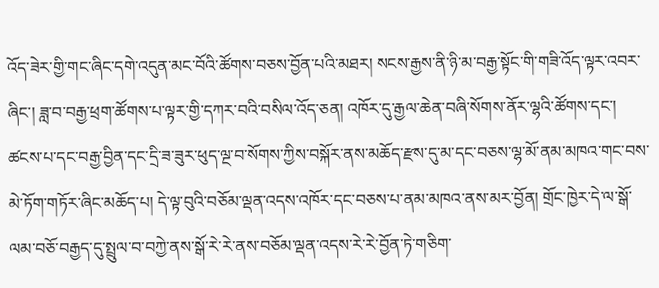འོད་ཟེར་གྱི་གང་ཞིང་དགེ་འདུན་མང་བོའི་ཚོགས་བཅས་བྱོན་པའི་མཐར། སངས་རྒྱས་ནི་ཉི་མ་བརྒྱ་སྟོང་གི་གཟི་འོད་ལྟར་འབར་ཞིང་། ཟླ་བ་བརྒྱ་ཕྲག་ཚོགས་པ་ལྟར་གྱི་དཀར་བའི་བསིལ་འོད་ཅན། འཁོར་དུ་རྒྱལ་ཆེན་བཞི་སོགས་ནོར་ལྷའི་ཚོགས་དང་། ཚངས་པ་དང་བརྒྱ་བྱིན་དང་དྲི་ཟ་ཟུར་ཕུད་ལྔ་བ་སོགས་ཀྱིས་བསྐོར་ནས་མཆོད་རྫས་དུ་མ་དང་བཅས་ལྷ་མོ་ནམ་མཁའ་གང་བས་མེ་ཏོག་གཏོར་ཞིང་མཆོད་པ། དེ་ལྟ་བུའི་བཅོམ་ལྡན་འདས་འཁོར་དང་བཅས་པ་ནམ་མཁའ་ནས་མར་བྱོན། གྲོང་ཁྱེར་དེ་ལ་སྒོ་ལམ་བཅོ་བརྒྱད་དུ་སྤྲུལ་བ་བཀྱེ་ནས་སྒོ་རེ་རེ་ནས་བཅོམ་ལྡན་འདས་རེ་རེ་བྱོན་ཏེ་གཅིག་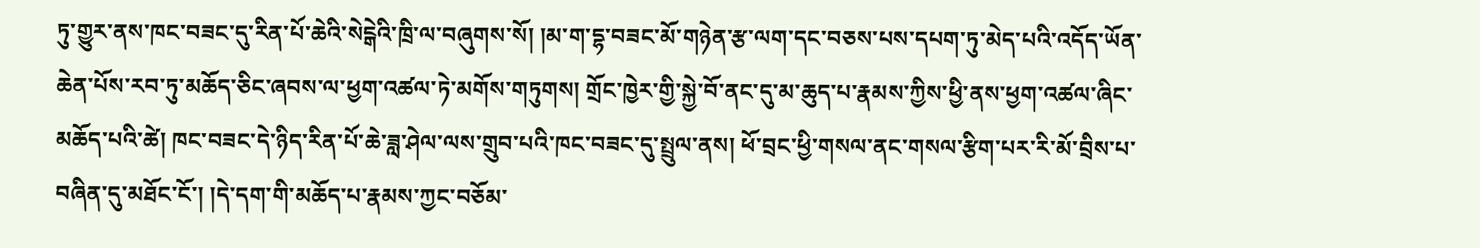ཏུ་གྱུར་ནས་ཁང་བཟང་དུ་རིན་པོ་ཆེའི་སེངྒེའི་ཁྲི་ལ་བཞུགས་སོ། །མ་ག་དྷ་བཟང་མོ་གཉེན་རྩ་ལག་དང་བཅས་པས་དཔག་ཏུ་མེད་པའི་འདོད་ཡོན་ཆེན་པོས་རབ་ཏུ་མཆོད་ཅིང་ཞབས་ལ་ཕྱག་འཚལ་ཏེ་མགོས་གཏུགས། གྲོང་ཁྱེར་གྱི་སྐྱེ་བོ་ནང་དུ་མ་ཆུད་པ་རྣམས་ཀྱིས་ཕྱི་ནས་ཕྱག་འཚལ་ཞིང་མཆོད་པའི་ཚེ། ཁང་བཟང་དེ་ཉིད་རིན་པོ་ཆེ་ཟླ་ཤེལ་ལས་གྲུབ་པའི་ཁང་བཟང་དུ་སྤྲུལ་ནས། ཕོ་བྲང་ཕྱི་གསལ་ནང་གསལ་རྩིག་པར་རི་མོ་བྲིས་པ་བཞིན་དུ་མཐོང་ངོ་། །དེ་དག་གི་མཆོད་པ་རྣམས་ཀྱང་བཅོམ་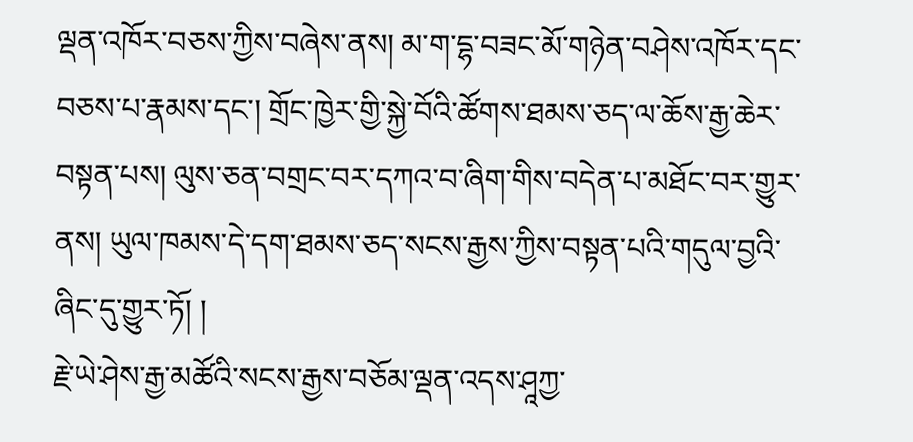ལྡན་འཁོར་བཅས་ཀྱིས་བཞེས་ནས། མ་ག་དྷ་བཟང་མོ་གཉེན་བཤེས་འཁོར་དང་བཅས་པ་རྣམས་དང་། གྲོང་ཁྱེར་གྱི་སྐྱེ་བོའི་ཚོགས་ཐམས་ཅད་ལ་ཆོས་རྒྱ་ཆེར་བསྟན་པས། ལུས་ཅན་བགྲང་བར་དཀའ་བ་ཞིག་གིས་བདེན་པ་མཐོང་བར་གྱུར་ནས། ཡུལ་ཁམས་དེ་དག་ཐམས་ཅད་སངས་རྒྱས་ཀྱིས་བསྟན་པའི་གདུལ་བྱའི་ཞིང་དུ་གྱུར་ཏོ། །
རྗེ་ཡེ་ཤེས་རྒྱ་མཚོའི་སངས་རྒྱས་བཅོམ་ལྡན་འདས་ཤཱཀྱ་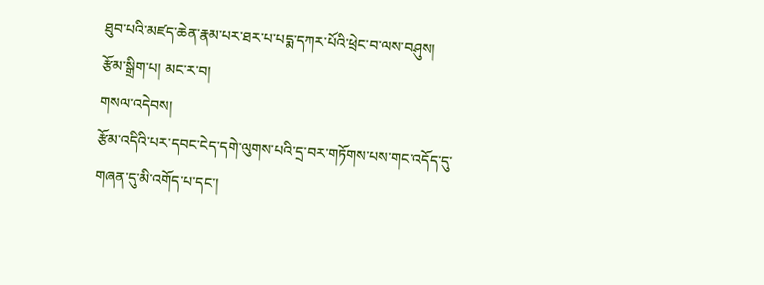ཐུབ་པའི་མཛད་ཆེན་རྣམ་པར་ཐར་པ་པདྨ་དཀར་པོའི་ཕྲེང་བ་ལས་བཤུས།
རྩོམ་སྒྲིག་པ། མང་ར་བ།
གསལ་འདེབས།
རྩོམ་འདིའི་པར་དབང་ངེད་དགེ་ལུགས་པའི་དྲ་བར་གཏོགས་པས་གང་འདོད་དུ་གཞན་དུ་མི་འགོད་པ་དང་།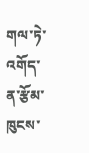གལ་ཏེ་འགོད་ན་རྩོམ་ཁུངས་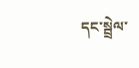དང་སྦྲེལ་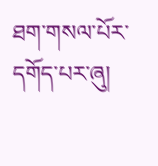ཐག་གསལ་པོར་དགོད་པར་ཞུ།